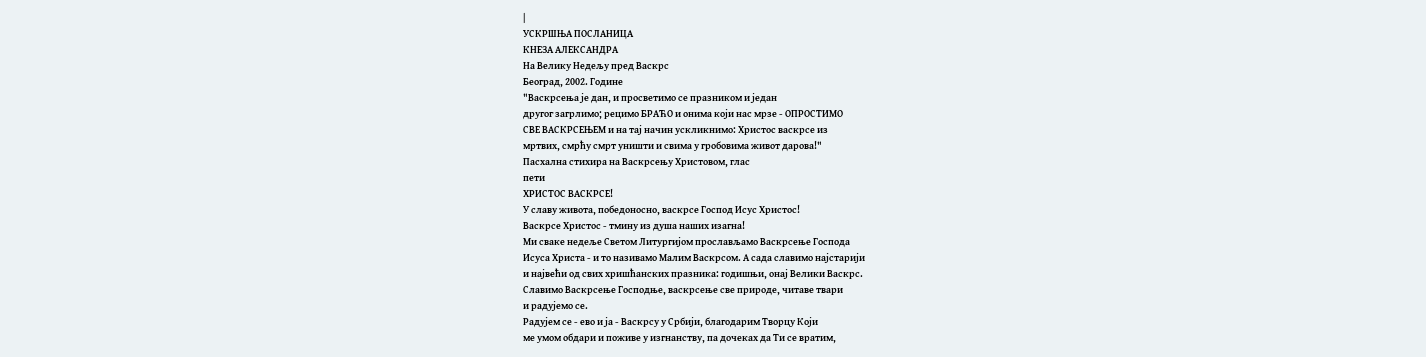|
УСКРШЊА ПОСЛАНИЦА
КНЕЗА АЛЕКСАНДРА
На Велику Недељу пред Васкрс
Београд, 2002. Године
"Васкрсења је дан, и просветимо се празником и један
другог загрлимо; рецимо БРАЋО и онима који нас мрзе - ОПРОСТИМО
СВЕ ВАСКРСЕЊЕМ и на тај начин ускликнимо: Христос васкрсе из
мртвих, смрћу смрт уништи и свима у гробовима живот дарова!"
Пасхална стихира на Васкрсењу Христовом, глас
пети
ХРИСТОС ВАСКРСЕ!
У славу живота, победоносно, васкрсе Господ Исус Христос!
Васкрсе Христос - тмину из душа наших изагна!
Ми сваке недеље Светом Литургијом прослављамо Васкрсење Господа
Исуса Христа - и то називамо Малим Васкрсом. А сада славимо најстарији
и највећи од свих хришћанских празника: годишњи, онај Велики Васкрс.
Славимо Васкрсење Господње, васкрсење све природе, читаве твари
и радујемо се.
Радујем се - ево и ја - Васкрсу у Србији, благодарим Творцу Који
ме умом обдари и поживе у изгнанству, па дочеках да Ти се вратим,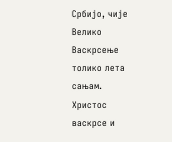Србијо, чије Велико Васкрсење толико лета сањам.
Христос васкрсе и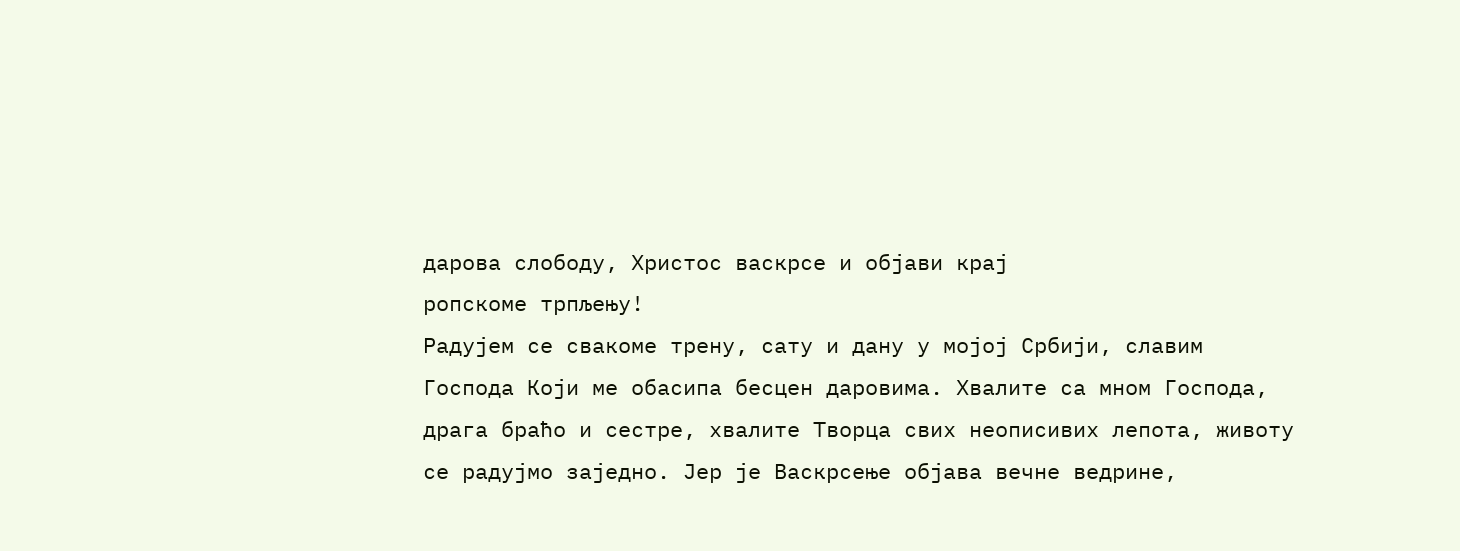дарова слободу, Христос васкрсе и објави крај
ропскоме трпљењу!
Радујем се свакоме трену, сату и дану у мојој Србији, славим
Господа Који ме обасипа бесцен даровима. Хвалите са мном Господа,
драга браћо и сестре, хвалите Творца свих неописивих лепота, животу
се радујмо заједно. Јер је Васкрсење објава вечне ведрине,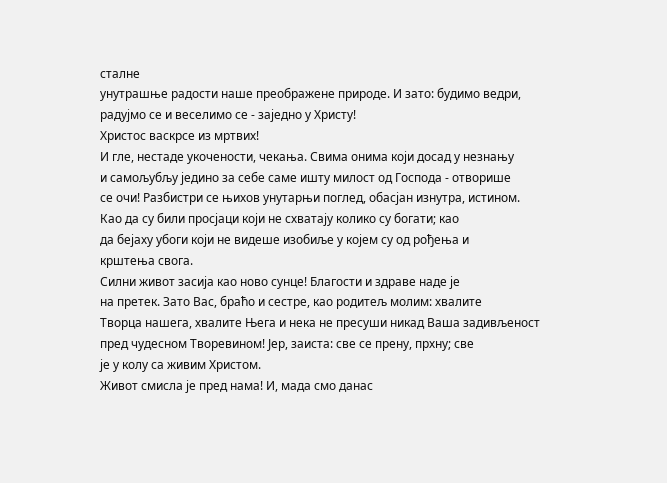сталне
унутрашње радости наше преображене природе. И зато: будимо ведри,
радујмо се и веселимо се - заједно у Христу!
Христос васкрсе из мртвих!
И гле, нестаде укочености, чекања. Свима онима који досад у незнању
и самољубљу једино за себе саме ишту милост од Господа - отворише
се очи! Разбистри се њихов унутарњи поглед, обасјан изнутра, истином.
Као да су били просјаци који не схватају колико су богати; као
да бејаху убоги који не видеше изобиље у којем су од рођења и
крштења свога.
Силни живот засија као ново сунце! Благости и здраве наде је
на претек. Зато Вас, браћо и сестре, као родитељ молим: хвалите
Творца нашега, хвалите Њега и нека не пресуши никад Ваша задивљеност
пред чудесном Творевином! Јер, заиста: све се прену, прхну; све
је у колу са живим Христом.
Живот смислa је пред нама! И, мада смо данас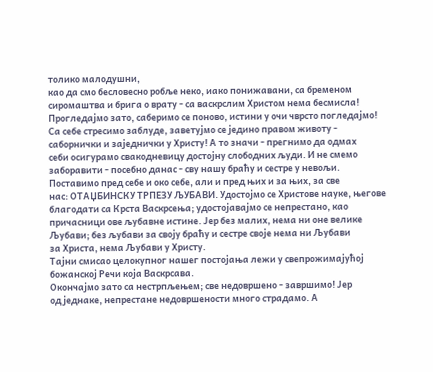толико малодушни,
као да смо бесловесно робље неко, иако понижавани, са бременом
сиромаштва и брига о врату - са васкрслим Христом нема бесмисла!
Прогледајмо зато, саберимо се поново, истини у очи чврсто погледајмо!
Са себе стресимо заблуде, заветујмо се једино правом животу -
саборнички и заједнички у Христу! А то значи - прегнимо да одмах
себи осигурамо свакодневицу достојну слободних људи. И не смемо
заборавити - посебно данас - сву нашу браћу и сестре у невољи.
Поставимо пред себе и око себе, али и пред њих и за њих, за све
нас: ОТАЏБИНСКУ ТРПЕЗУ ЉУБАВИ. Удостојмо се Христове науке, његове
благодати са Крста Васкрсења; удостојавајмо се непрестано, као
причасници ове љубавне истине. Јер без малих, нема ни оне велике
Љубави; без љубави за своју браћу и сестре своје нема ни Љубави
за Христа, нема Љубави у Христу.
Тајни смисао целокупног нашег постојања лежи у свепрожимајућој
божанској Речи која Васкрсава.
Окончајмо зато са нестрпљењем; све недовршено - завршимо! Јер
од једнаке, непрестане недовршености много страдамо. А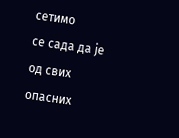сетимо
се сада да је од свих опасних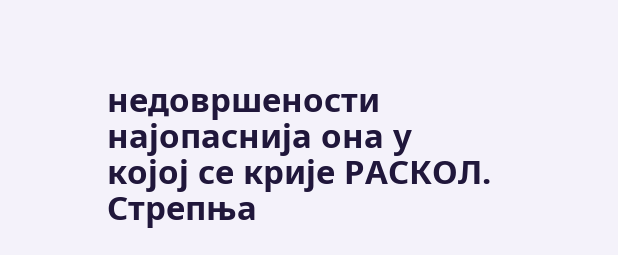недовршености најопаснија она у
којој се крије РАСКОЛ. Стрепња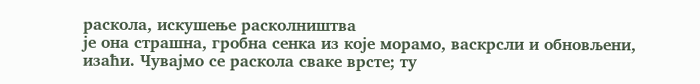раскола, искушење расколништва
је она страшна, гробна сенка из које морамо, васкрсли и обновљени,
изаћи. Чувајмо се раскола сваке врсте; ту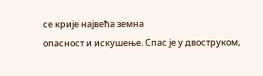се крије највећа земна
опасност и искушење. Спас је у двоструком,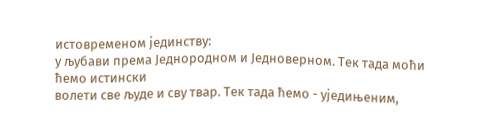истовременом јединству:
у љубави према Једнородном и Једноверном. Тек тада моћи ћемо истински
волети све људе и сву твар. Тек тада ћемо - уједињеним,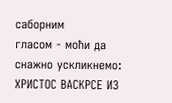саборним
гласом - моћи да снажно ускликнемо: ХРИСТОС ВАСКРСЕ ИЗ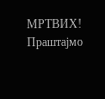МРТВИХ!
Праштајмо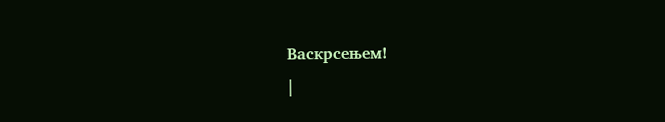Васкрсењем!
|